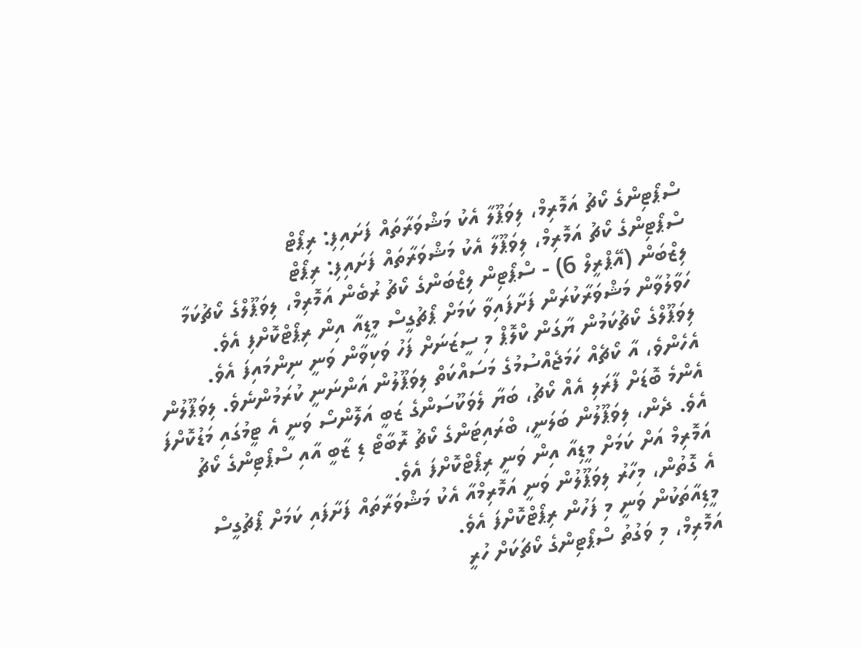ސްޕޯޓިންގެ ކޯޗު އަމޮރިމް، ލިވަޕޫލާ އެކު މަޝްވަރާތައް ފަށައިފި: ރިޕޯޓް
ސްޕޯޓިންގެ ކޯޗު އަމޮރިމް، ލިވަޕޫލާ އެކު މަޝްވަރާތައް ފަށައިފި: ރިޕޯޓް
ލިޒްބަން (އޭޕްރީލް 6) - ސްޕޯޓިން ލިޒްބަންގެ ކޯޗު ރުބެން އަމޮރިމް، ލިވަޕޫލްގެ ކޯޗުކަމާ ހަވާލުވާން މަޝްވަރާކުރަން ފަށާފައިވާ ކަމަށް ޕޯޗުގީސް މީޑިއާ އިން ރިޕޯޓްކޮށްފި އެވެ.
ލިވަޕޫލްގެ ކޯޗުކަމުން ޔާގަން ކްލޮޕް މި ސީޒަނަށް ފަހު ވަކިވާން ވަނީ ނިންމައިފަ އެވެ. އެހެންވެ، އާ ކޯޗެއް ހަމަޖެއްސުމުގެ މަސައްކަތް ލިވަޕޫލުން އަންނަނީ ކުރަމުންނެވެ. ލިވަޕޫލުން އެންމެ ބޮޑަށް ފާރަލި އެއް ކޯޗު، ބަޔާ ލެވަކޫސަންގެ ޒަބީ އަލޮންސޯ ވަނީ އެ ޓީމުގައި މަޑުކޮށްފަ އެވެ. ދެން، ލިވަޕޫލުން ބަލަނީ، ބްރައިޓަންގެ ކޯޗު ރޮބާޓޯ ޑި ޒާބީ އާއި ސްޕޯޓިންގެ ކޯޗު އަމޮރިމް އަށް ކަމަށް މީޑިއާ އިން ވަނީ ރިޕޯޓްކޮށްފަ އެވެ.
އެ ގޮތުން، މިހާރު ލިވަޕޫލުން ވަނީ އަމޮރިމްއާ އެކު މަޝްވަރާތައް ފަށާފައި ކަމަށް ޕޯޗުގީސް މީޑިއާތަކުން ވަނީ މި ފަހުން ރިޕޯޓްކޮށްފަ އެވެ.
އަމޮރިމް، މި ވަގުތު ސްޕޯޓިންގެ ކޯޗަކަށް ހުރީ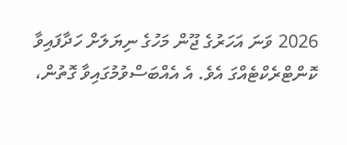2026 ވަނަ އަހަރުގެ ޖޫން މަހުގެ ނިޔަލަށް ހަދާފައިވާ ކޮންޓްރެކްޓެއްގަ އެވެ. އެ އެއްބަސްވުމުގައިވާ ގޮތުން،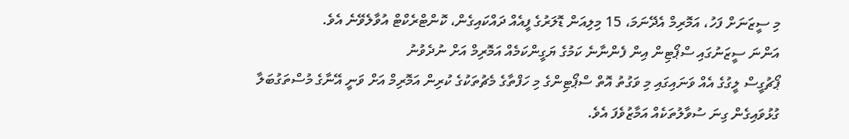މި ސީޒަނަށް ފަހު، އަމޮރިމް އެދޭނަމަ، 15 މިލިއަން ޑޮލަރުގެ ފީއެއް ދައްކައިގެން، ކޮންޓްރެކްޓް އުވާލެވޭނެ އެވެ.
އަންނަ ސީޒަނުގައި ސްޕޯޓިން އިން ފެންނާނެ ކަމުގެ ޔަގީންކަމެއް އަމޮރިމް އަށް ނުދެވުނު
ޕޯޗުގީސް ލީގުގެ އެއް ވަނައިގައި މި ވަގުތު އޮތް ސްޕޯޓިންގެ މި ހަފްތާގެ މެޗުތަކުގެ ކުރިން އަމޮރިމް އަށް ވަނީ އޭނާގެ މުސްތަގުބަލާ ގުޅުވައިގެން ގިނަ ސުވާލުތަކެއް އަމާޒުވެފަ އެވެ.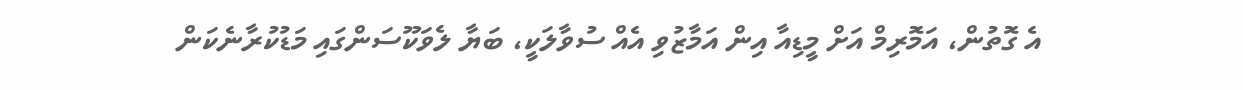އެ ގޮތުން، އަމޮރިމް އަށް މީޑިއާ އިން އަމާޒުވި އެއް ސުވާލަކީ، ބަޔާ ލެވަކޫސަންގައި މަޑުކުރާނެކަން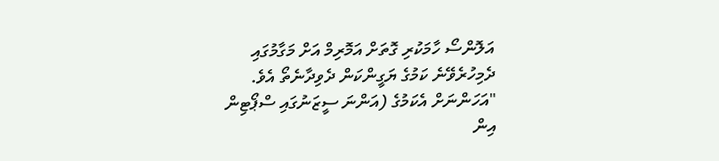އަލޮންސޯ ހާމަކުރި ގޮތަށް އަމޮރިމް އަށް މަގާމުގައި ދެމިހުރެވޭނެ ކަމުގެ ޔަގީންކަން ދެވިދާނެތޯ އެވެ.
"އަހަންނަށް އެކަމުގެ (އަންނަ ސީޒަނުގައި ސްޕޯޓިން އިން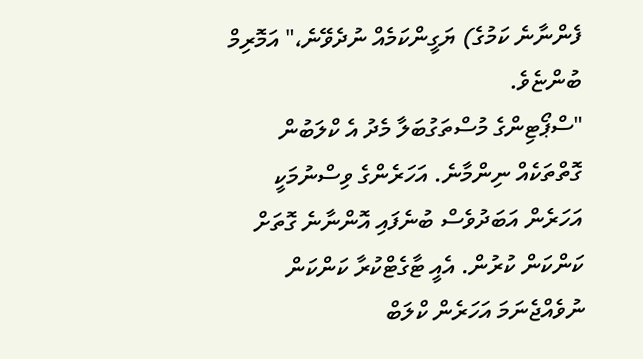ފެންނާނެ ކަމުގެ) ޔަގީންކަމެއް ނުދެވޭނެ،" އަމޮރިމް ބުންޏެވެ.
"ސްޕޯޓިންގެ މުސްތަގުބަލާ މެދު އެ ކްލަބުން ގޮތްތަކެއް ނިންމާނެ. އަހަރެންގެ ވިސްނުމަކީ އަހަރެން އަބަދުވެސް ބުނެފައި އޮންނާނެ ގޮތަށް ކަންކަން ކުރުން. އެއީ ޓާގެޓްކުރާ ކަންކަން ނުވެއްޖެނަމަ އަހަރެން ކްލަބް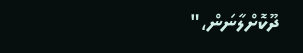ދޫކޮށްލާނަން،"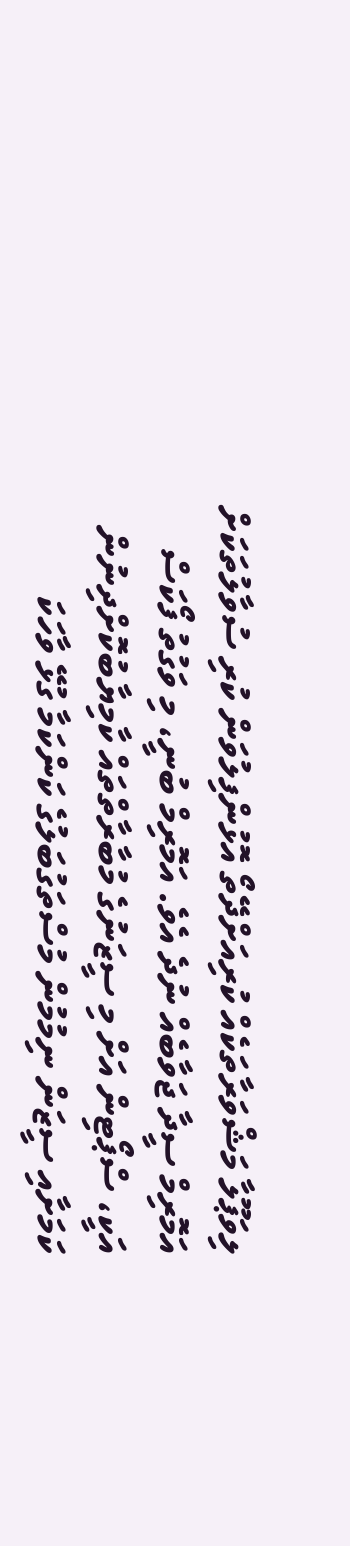ލިވަޕޫލާ މަޝްވަރާތަކެއް ކުރިއަށްދޭތޯ އޮޅުންފިލުވަން ކުރި ސުވާލުތަކަށް އަމޮރިމް ސީދާ ޖަވާބެއް ނުދެ އެވެ. އަމޮރިމް ބުނީ، މި ވަގުތު ފޯކަސް އަކީ، ސްޕޯޓިން އަށް މި ސީޒަނުގެ މުބާރާތްތައް ކާމިޔާބުކޮށްދިނުން ކަމަށާއި ސީޒަން ނިމުމުން މުސްތަގުބަލުގެ ކަންކަމާ ގުޅޭ ވާހަކަ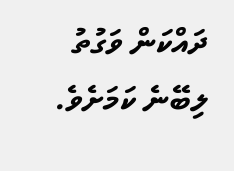ދައްކަން ވަގުތު ލިބޭނެ ކަމަށެވެ.